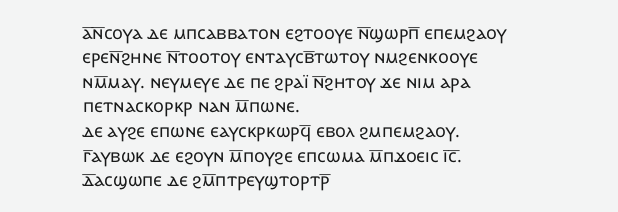ⲁ̅ⲛ̅ⲥⲟⲩⲁ ⲇⲉ ⲙⲡⲥⲁⲃⲃⲁⲧⲟⲛ ⲉϩⲧⲟⲟⲩⲉ ⲛ̅ϣⲱⲣⲡ̅ ⲉⲡⲉⲙϩⲁⲟⲩ ⲉⲣⲉⲛ̅ϩⲏⲛⲉ ⲛ̅ⲧⲟⲟⲧⲟⲩ ⲉⲛⲧⲁⲩⲥⲃ̅ⲧⲱⲧⲟⲩ ⲛⲙϩⲉⲛⲕⲟⲟⲩⲉ ⲛⲙ̅ⲙⲁⲩ. ⲛⲉⲩⲙⲉⲩⲉ ⲇⲉ ⲡⲉ ϩⲣⲁⲓ̈ ⲛ̅ϩⲏⲧⲟⲩ ϫⲉ ⲛⲓⲙ ⲁⲣⲁ ⲡⲉⲧⲛⲁⲥⲕⲟⲣⲕⲣ ⲛⲁⲛ ⲙ̅ⲡⲱⲛⲉ.
ⲇⲉ ⲁⲩϩⲉ ⲉⲡⲱⲛⲉ ⲉⲁⲩⲥⲕⲣⲕⲱⲣϥ̅ ⲉⲃⲟⲗ ϩⲙⲡⲉⲙϩⲁⲟⲩ.
ⲅ̅ⲁⲩⲃⲱⲕ ⲇⲉ ⲉϩⲟⲩⲛ ⲙ̅ⲡⲟⲩϩⲉ ⲉⲡⲥⲱⲙⲁ ⲙ̅ⲡϫⲟⲉⲓⲥ ⲓ̅ⲥ̅.
ⲇ̅ⲁⲥϣⲱⲡⲉ ⲇⲉ ϩⲙ̅ⲡⲧⲣⲉⲩϣⲧⲟⲣⲧⲣ̅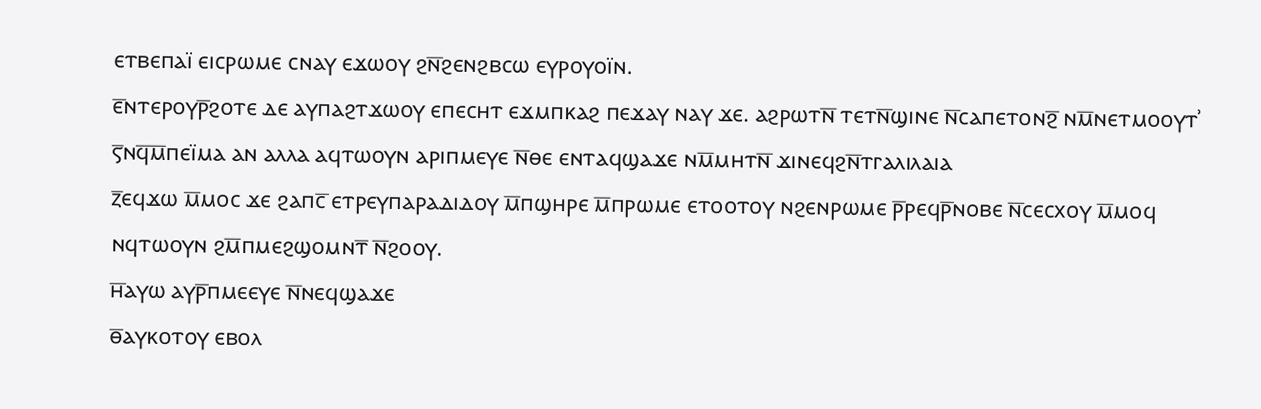ⲉⲧⲃⲉⲡⲁⲓ̈ ⲉⲓⲥⲣⲱⲙⲉ ⲥⲛⲁⲩ ⲉϫⲱⲟⲩ ϩⲛ̅ϩⲉⲛϩⲃⲥⲱ ⲉⲩⲣⲟⲩⲟⲓ̈ⲛ.
ⲉ̅ⲛⲧⲉⲣⲟⲩⲣ̅ϩⲟⲧⲉ ⲇⲉ ⲁⲩⲡⲁϩⲧϫⲱⲟⲩ ⲉⲡⲉⲥⲏⲧ ⲉϫⲙⲡⲕⲁϩ ⲡⲉϫⲁⲩ ⲛⲁⲩ ϫⲉ. ⲁϩⲣⲱⲧⲛ̅ ⲧⲉⲧⲛ̅ϣⲓⲛⲉ ⲛ̅ⲥⲁⲡⲉⲧⲟⲛϩ̅ ⲛⲙ̅ⲛⲉⲧⲙⲟⲟⲩⲧʾ
ⲋ̅ⲛϥ̅ⲙ̅ⲡⲉⲓ̈ⲙⲁ ⲁⲛ ⲁⲗⲗⲁ ⲁϥⲧⲱⲟⲩⲛ ⲁⲣⲓⲡⲙⲉⲩⲉ ⲛ̅ⲑⲉ ⲉⲛⲧⲁϥϣⲁϫⲉ ⲛⲙ̅ⲙⲏⲧⲛ̅ ϫⲓⲛⲉϥϩⲛ̅ⲧⲅⲁⲗⲓⲗⲁⲓⲁ
ⲍ̅ⲉϥϫⲱ ⲙ̅ⲙⲟⲥ ϫⲉ ϩⲁⲡⲥ̅ ⲉⲧⲣⲉⲩⲡⲁⲣⲁⲇⲓⲇⲟⲩ ⲙ̅ⲡϣⲏⲣⲉ ⲙ̅ⲡⲣⲱⲙⲉ ⲉⲧⲟⲟⲧⲟⲩ ⲛϩⲉⲛⲣⲱⲙⲉ ⲣ̅ⲣⲉϥⲣ̅ⲛⲟⲃⲉ ⲛ̅ⲥⲉⲥxⲟⲩ ⲙ̅ⲙⲟϥ ⲛϥⲧⲱⲟⲩⲛ ϩⲙ̅ⲡⲙⲉϩϣⲟⲙⲛⲧ̅ ⲛ̅ϩⲟⲟⲩ.
ⲏ̅ⲁⲩⲱ ⲁⲩⲣ̅ⲡⲙⲉⲉⲩⲉ ⲛ̅ⲛⲉϥϣⲁϫⲉ
ⲑ̅ⲁⲩⲕⲟⲧⲟⲩ ⲉⲃⲟⲗ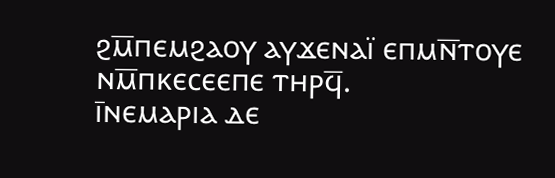ϩⲙ̅ⲡⲉⲙϩⲁⲟⲩ ⲁⲩϫⲉⲛⲁⲓ̈ ⲉⲡⲙⲛ̅ⲧⲟⲩⲉ ⲛⲙ̅ⲡⲕⲉⲥⲉⲉⲡⲉ ⲧⲏⲣϥ̅.
ⲓ̅ⲛⲉⲙⲁⲣⲓⲁ ⲇⲉ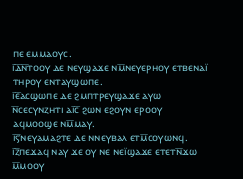ⲡⲉ ⲉⲙⲙⲁⲟⲩⲥ.
ⲓ̅ⲇ̅ⲛ̅ⲧⲟⲟⲩ ⲇⲉ ⲛⲉⲩϣⲁϫⲉ ⲛⲙ̅ⲛⲉⲩⲉⲣⲏⲟⲩ ⲉⲧⲃⲉⲛⲁⲓ̈ ⲧⲏⲣⲟⲩ ⲉⲛⲧⲁⲩϣⲱⲡⲉ.
ⲓ̅ⲉ̅ⲁⲥϣⲱⲡⲉ ⲇⲉ ϩⲙⲡⲧⲣⲉⲩϣⲁϫⲉ ⲁⲩⲱ ⲛ̅ⲥⲉⲥⲩⲛⲍⲏⲧⲓ ⲁⲓ̅ⲥ̅ ϩⲱⲛ ⲉϩⲟⲩⲛ ⲉⲣⲟⲟⲩ ⲁϥⲙⲟⲟϣⲉ ⲛⲙ̅ⲙⲁⲩ.
ⲓ̅ⲋ̅ⲛⲉⲩⲁⲙⲁϩⲧⲉ ⲇⲉ ⲛⲛⲉⲩⲃⲁⲗ ⲉⲧⲙ̅ⲥⲟⲩⲱⲛϥ.
ⲓ̅ⲍ̅ⲡⲉϫⲁϥ ⲛⲁⲩ ϫⲉ ⲟⲩ ⲛⲉ ⲛⲉⲓ̈ϣⲁϫⲉ ⲉⲧⲉⲧⲛ̅ϫⲱ ⲙ̅ⲙⲟⲟⲩ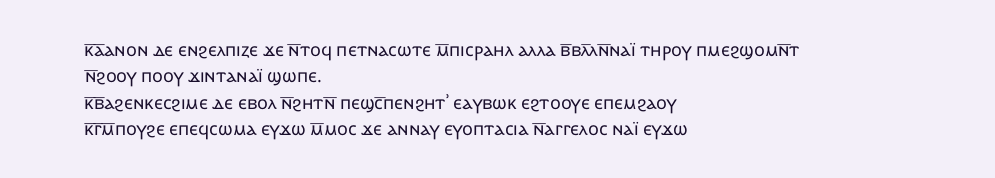ⲕ̅ⲁ̅ⲁⲛⲟⲛ ⲇⲉ ⲉⲛϩⲉⲗⲡⲓⲍⲉ ϫⲉ ⲛ̅ⲧⲟϥ ⲡⲉⲧⲛⲁⲥⲱⲧⲉ ⲙ̅ⲡⲓⲥⲣⲁⲏⲗ ⲁⲗⲗⲁ ⲃ̅ⲃⲗ̅ⲗⲛ̅ⲛⲁⲓ̈ ⲧⲏⲣⲟⲩ ⲡⲙⲉϩϣⲟⲙⲛ̅ⲧ ⲛ̅ϩⲟⲟⲩ ⲡⲟⲟⲩ ϫⲓⲛⲧⲁⲛⲁⲓ̈ ϣⲱⲡⲉ.
ⲕ̅ⲃ̅ⲁϩⲉⲛⲕⲉⲥϩⲓⲙⲉ ⲇⲉ ⲉⲃⲟⲗ ⲛ̅ϩⲏⲧⲛ̅ ⲡⲉϣⲥ̅ⲡⲉⲛϩⲏⲧʾ ⲉⲁⲩⲃⲱⲕ ⲉϩⲧⲟⲟⲩⲉ ⲉⲡⲉⲙϩⲁⲟⲩ
ⲕ̅ⲅ̅ⲙ̅ⲡⲟⲩϩⲉ ⲉⲡⲉϥⲥⲱⲙⲁ ⲉⲩϫⲱ ⲙ̅ⲙⲟⲥ ϫⲉ ⲁⲛⲛⲁⲩ ⲉⲩⲟⲡⲧⲁⲥⲓⲁ ⲛ̅ⲁⲅⲅⲉⲗⲟⲥ ⲛⲁⲓ̈ ⲉⲩϫⲱ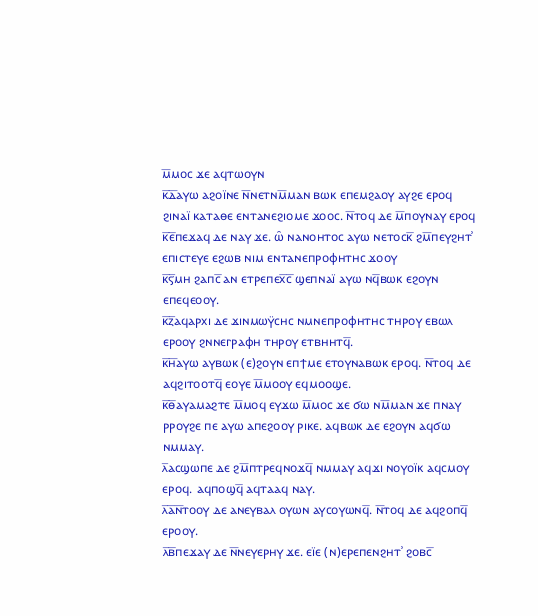ⲙ̅ⲙⲟⲥ ϫⲉ ⲁϥⲧⲱⲟⲩⲛ
ⲕ̅ⲇ̅ⲁⲩⲱ ⲁϩⲟⲓ̈ⲛⲉ ⲛ̅ⲛⲉⲧⲛⲙ̅ⲙⲁⲛ ⲃⲱⲕ ⲉⲡⲉⲙϩⲁⲟⲩ ⲁⲩϩⲉ ⲉⲣⲟϥ ϩⲓⲛⲁⲓ̈ ⲕⲁⲧⲁⲑⲉ ⲉⲛⲧⲁⲛⲉϩⲓⲟⲙⲉ ϫⲟⲟⲥ. ⲛ̅ⲧⲟϥ ⲇⲉ ⲙ̅ⲡⲟⲩⲛⲁⲩ ⲉⲣⲟϥ
ⲕ̅ⲉ̅ⲡⲉϫⲁϥ ⲇⲉ ⲛⲁⲩ ϫⲉ. ⲱ̑ ⲛⲁⲛⲟⲏⲧⲟⲥ ⲁⲩⲱ ⲛⲉⲧⲟⲥⲕ̅ ϩⲙ̅ⲡⲉⲩϩⲏⲧʾ ⲉⲡⲓⲥⲧⲉⲩⲉ ⲉϩⲱⲃ ⲛⲓⲙ ⲉⲛⲧⲁⲛⲉⲡⲣⲟⲫⲏⲧⲏⲥ ϫⲟⲟⲩ
ⲕ̅ⲋ̅ⲙⲏ ϩⲁⲡⲥ̅ ⲁⲛ ⲉⲧⲣⲉⲡⲉⲭ̅ⲥ̅ ϣⲉⲡⲛⲁⲓ̈ ⲁⲩⲱ ⲛϥ̅ⲃⲱⲕ ⲉϩⲟⲩⲛ ⲉⲡⲉϥⲉⲟⲟⲩ.
ⲕ̅ⲍ̅ⲁϥⲁⲣⲭⲓ ⲇⲉ ϫⲓⲛⲙⲱⲩ̈ⲥⲏⲥ ⲛⲙⲛⲉⲡⲣⲟⲫⲏⲧⲏⲥ ⲧⲏⲣⲟⲩ ⲉⲃⲱⲗ ⲉⲣⲟⲟⲩ ϩⲛⲛⲉⲅⲣⲁⲫⲏ ⲧⲏⲣⲟⲩ ⲉⲧⲃⲏⲏⲧϥ̅.
ⲕ̅ⲏ̅ⲁⲩⲱ ⲁⲩⲃⲱⲕ (ⲉ)ϩⲟⲩⲛ ⲉⲡϯⲙⲉ ⲉⲧⲟⲩⲛⲁⲃⲱⲕ ⲉⲣⲟϥ. ⲛ̅ⲧⲟϥ ⲇⲉ ⲁϥϩⲓⲧⲟⲟⲧϥ̅ ⲉⲟⲩⲉ ⲙ̅ⲙⲟⲟⲩ ⲉϥⲙⲟⲟϣⲉ.
ⲕ̅ⲑ̅ⲁⲩⲁⲙⲁϩⲧⲉ ⲙ̅ⲙⲟϥ ⲉⲩϫⲱ ⲙ̅ⲙⲟⲥ ϫⲉ ϭⲱ ⲛⲙ̅ⲙⲁⲛ ϫⲉ ⲡⲛⲁⲩ ⲣⲣⲟⲩϩⲉ ⲡⲉ ⲁⲩⲱ ⲁⲡⲉϩⲟⲟⲩ ⲣⲓⲕⲉ. ⲁϥⲃⲱⲕ ⲇⲉ ⲉϩⲟⲩⲛ ⲁϥϭⲱ ⲛⲙⲙⲁⲩ.
ⲗ̅ⲁⲥϣⲱⲡⲉ ⲇⲉ ϩⲙ̅ⲡⲧⲣⲉϥⲛⲟϫϥ̅ ⲛⲙⲙⲁⲩ ⲁϥϫⲓ ⲛⲟⲩⲟⲓ̈ⲕ ⲁϥⲥⲙⲟⲩ ⲉⲣⲟϥ. ⲁϥⲡⲟϣϥ̅ ⲁϥⲧⲁⲁϥ ⲛⲁⲩ.
ⲗ̅ⲁ̅ⲛ̅ⲧⲟⲟⲩ ⲇⲉ ⲁⲛⲉⲩⲃⲁⲗ ⲟⲩⲱⲛ ⲁⲩⲥⲟⲩⲱⲛϥ̅. ⲛ̅ⲧⲟϥ ⲇⲉ ⲁϥϩⲟⲡϥ̅ ⲉⲣⲟⲟⲩ.
ⲗ̅ⲃ̅ⲡⲉϫⲁⲩ ⲇⲉ ⲛ̅ⲛⲉⲩⲉⲣⲏⲩ ϫⲉ. ⲉⲓ̈ⲉ (ⲛ)ⲉⲣⲉⲡⲉⲛϩⲏⲧʾ ϩⲟⲃⲥ̅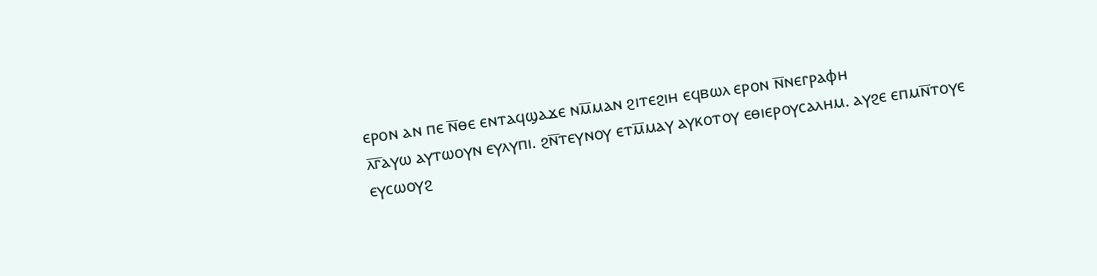ⲉⲣⲟⲛ ⲁⲛ ⲡⲉ ⲛ̅ⲑⲉ ⲉⲛⲧⲁϥϣⲁϫⲉ ⲛⲙ̅ⲙⲁⲛ ϩⲓⲧⲉϩⲓⲏ ⲉϥⲃⲱⲗ ⲉⲣⲟⲛ ⲛ̅ⲛⲉⲅⲣⲁⲫⲏ
ⲗ̅ⲅ̅ⲁⲩⲱ ⲁⲩⲧⲱⲟⲩⲛ ⲉⲩⲗⲩⲡⲓ. ϩⲛ̅ⲧⲉⲩⲛⲟⲩ ⲉⲧⲙ̅ⲙⲁⲩ ⲁⲩⲕⲟⲧⲟⲩ ⲉⲑⲓⲉⲣⲟⲩⲥⲁⲗⲏⲙ. ⲁⲩϩⲉ ⲉⲡⲙⲛ̅ⲧⲟⲩⲉ ⲉⲩⲥⲱⲟⲩϩ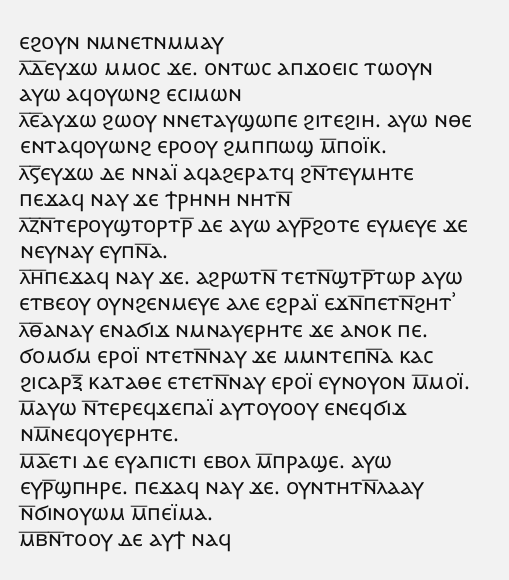ⲉϩⲟⲩⲛ ⲛⲙⲛⲉⲧⲛⲙⲙⲁⲩ
ⲗ̅ⲇ̅ⲉⲩϫⲱ ⲙⲙⲟⲥ ϫⲉ. ⲟⲛⲧⲱⲥ ⲁⲡϫⲟⲉⲓⲥ ⲧⲱⲟⲩⲛ ⲁⲩⲱ ⲁϥⲟⲩⲱⲛϩ ⲉⲥⲓⲙⲱⲛ
ⲗ̅ⲉ̅ⲁⲩϫⲱ ϩⲱⲟⲩ ⲛⲛⲉⲧⲁⲩϣⲱⲡⲉ ϩⲓⲧⲉϩⲓⲏ. ⲁⲩⲱ ⲛⲑⲉ ⲉⲛⲧⲁϥⲟⲩⲱⲛϩ ⲉⲣⲟⲟⲩ ϩⲙⲡⲡⲱϣ ⲙ̅ⲡⲟⲓ̈ⲕ.
ⲗ̅ⲋ̅ⲉⲩϫⲱ ⲇⲉ ⲛⲛⲁⲓ̈ ⲁϥⲁϩⲉⲣⲁⲧϥ ϩⲛ̅ⲧⲉⲩⲙⲏⲧⲉ ⲡⲉϫⲁϥ ⲛⲁⲩ ϫⲉ ϯⲣⲏⲛⲏ ⲛⲏⲧⲛ̅
ⲗ̅ⲍ̅ⲛ̅ⲧⲉⲣⲟⲩϣⲧⲟⲣⲧⲣ̅ ⲇⲉ ⲁⲩⲱ ⲁⲩⲣ̅ϩⲟⲧⲉ ⲉⲩⲙⲉⲩⲉ ϫⲉ ⲛⲉⲩⲛⲁⲩ ⲉⲩⲡⲛ̅ⲁ.
ⲗ̅ⲏ̅ⲡⲉϫⲁϥ ⲛⲁⲩ ϫⲉ. ⲁϩⲣⲱⲧⲛ̅ ⲧⲉⲧⲛ̅ϣⲧⲣ̅ⲧⲱⲣ ⲁⲩⲱ ⲉⲧⲃⲉⲟⲩ ⲟⲩⲛϩⲉⲛⲙⲉⲩⲉ ⲁⲗⲉ ⲉϩⲣⲁⲓ̈ ⲉϫⲛ̅ⲡⲉⲧⲛ̅ϩⲏⲧʾ
ⲗ̅ⲑ̅ⲁⲛⲁⲩ ⲉⲛⲁϭⲓϫ ⲛⲙⲛⲁⲩⲉⲣⲏⲧⲉ ϫⲉ ⲁⲛⲟⲕ ⲡⲉ. ϭⲟⲙϭⲙ ⲉⲣⲟⲓ̈ ⲛⲧⲉⲧⲛ̅ⲛⲁⲩ ϫⲉ ⲙⲙⲛⲧⲉⲡⲛ̅ⲁ ⲕⲁⲥ ϩⲓⲥⲁⲣⲝ̅ ⲕⲁⲧⲁⲑⲉ ⲉⲧⲉⲧⲛ̅ⲛⲁⲩ ⲉⲣⲟⲓ̈ ⲉⲩⲛⲟⲩⲟⲛ ⲙ̅ⲙⲟⲓ̈.
ⲙ̅ⲁⲩⲱ ⲛ̅ⲧⲉⲣⲉϥϫⲉⲡⲁⲓ̈ ⲁⲩⲧⲟⲩⲟⲟⲩ ⲉⲛⲉϥϭⲓϫ ⲛⲙ̅ⲛⲉϥⲟⲩⲉⲣⲏⲧⲉ.
ⲙ̅ⲁ̅ⲉⲧⲓ ⲇⲉ ⲉⲩⲁⲡⲓⲥⲧⲓ ⲉⲃⲟⲗ ⲙ̅ⲡⲣⲁϣⲉ. ⲁⲩⲱ ⲉⲩⲣ̅ϣⲡⲏⲣⲉ. ⲡⲉϫⲁϥ ⲛⲁⲩ ϫⲉ. ⲟⲩⲛⲧⲏⲧⲛ̅ⲗⲁⲁⲩ ⲛ̅ϭⲓⲛⲟⲩⲱⲙ ⲙ̅ⲡⲉⲓ̈ⲙⲁ.
ⲙ̅ⲃ̅ⲛ̅ⲧⲟⲟⲩ ⲇⲉ ⲁⲩϯ ⲛⲁϥ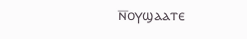ⲛ̅ⲟⲩϣⲁⲁⲧⲉ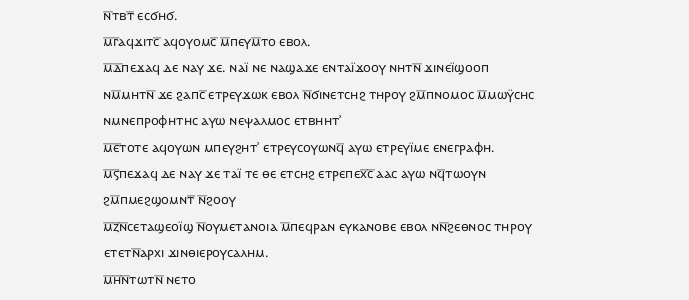ⲛ̅ⲧⲃⲧ̅ ⲉⲥϭⲏϭ.
ⲙ̅ⲅ̅ⲁϥϫⲓⲧⲥ̅ ⲁϥⲟⲩⲟⲙⲥ̅ ⲙ̅ⲡⲉⲩⲙ̅ⲧⲟ ⲉⲃⲟⲗ.
ⲙ̅ⲇ̅ⲡⲉϫⲁϥ ⲇⲉ ⲛⲁⲩ ϫⲉ. ⲛⲁⲓ̈ ⲛⲉ ⲛⲁϣⲁϫⲉ ⲉⲛⲧⲁⲓ̈ϫⲟⲟⲩ ⲛⲏⲧⲛ̅ ϫⲓⲛⲉⲓ̈ϣⲟⲟⲡ ⲛⲙ̅ⲙⲏⲧⲛ̅ ϫⲉ ϩⲁⲡⲥ̅ ⲉⲧⲣⲉⲩϫⲱⲕ ⲉⲃⲟⲗ ⲛ̅ϭⲓⲛⲉⲧⲥⲏϩ ⲧⲏⲣⲟⲩ ϩⲙ̅ⲡⲛⲟⲙⲟⲥ ⲙ̅ⲙⲱⲩ̈ⲥⲏⲥ ⲛⲙⲛⲉⲡⲣⲟⲫⲏⲧⲏⲥ ⲁⲩⲱ ⲛⲉⲯⲁⲗⲙⲟⲥ ⲉⲧⲃⲏⲏⲧʾ
ⲙ̅ⲉ̅ⲧⲟⲧⲉ ⲁϥⲟⲩⲱⲛ ⲙⲡⲉⲩϩⲏⲧʾ ⲉⲧⲣⲉⲩⲥⲟⲩⲱⲛϥ̅ ⲁⲩⲱ ⲉⲧⲣⲉⲩⲓ̈ⲙⲉ ⲉⲛⲉⲅⲣⲁⲫⲏ.
ⲙ̅ⲋ̅ⲡⲉϫⲁϥ ⲇⲉ ⲛⲁⲩ ϫⲉ ⲧⲁⲓ̈ ⲧⲉ ⲑⲉ ⲉⲧⲥⲏϩ ⲉⲧⲣⲉⲡⲉⲭ̅ⲥ̅ ⲁⲁⲥ ⲁⲩⲱ ⲛϥ̅ⲧⲱⲟⲩⲛ ϩⲙ̅ⲡⲙⲉϩϣⲟⲙⲛⲧ̅ ⲛ̅ϩⲟⲟⲩ
ⲙ̅ⲍ̅ⲛ̅ⲥⲉⲧⲁϣⲉⲟⲓ̈ϣ ⲛ̅ⲟⲩⲙⲉⲧⲁⲛⲟⲓⲁ ⲙ̅ⲡⲉϥⲣⲁⲛ ⲉⲩⲕⲁⲛⲟⲃⲉ ⲉⲃⲟⲗ ⲛⲛ̅ϩⲉⲑⲛⲟⲥ ⲧⲏⲣⲟⲩ ⲉⲧⲉⲧⲛ̅ⲁⲣⲭⲓ ϫⲓⲛⲑⲓⲉⲣⲟⲩⲥⲁⲗⲏⲙ.
ⲙ̅ⲏ̅ⲛ̅ⲧⲱⲧⲛ̅ ⲛⲉⲧⲟ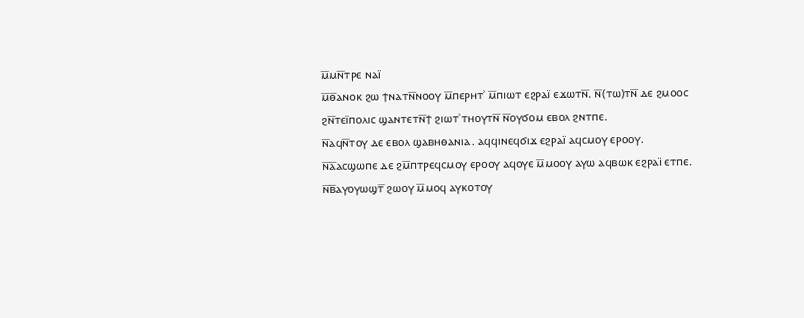ⲙ̅ⲙⲛ̅ⲧⲣⲉ ⲛⲁⲓ̈
ⲙ̅ⲑ̅ⲁⲛⲟⲕ ϩⲱ ϯⲛⲁⲧⲛ̅ⲛⲟⲟⲩ ⲙ̅ⲡⲉⲣⲏⲧʾ ⲙ̅ⲡⲓⲱⲧ ⲉϩⲣⲁⲓ̈ ⲉϫⲱⲧⲛ̅. ⲛ̅(ⲧⲱ)ⲧⲛ̅ ⲇⲉ ϩⲙⲟⲟⲥ ϩⲛ̅ⲧⲉⲓ̈ⲡⲟⲗⲓⲥ ϣⲁⲛⲧⲉⲧⲛ̅ϯ ϩⲓⲱⲧʾⲧⲏⲟⲩⲧⲛ̅ ⲛ̅ⲟⲩϭⲟⲙ ⲉⲃⲟⲗ ϩⲛⲧⲡⲉ.
ⲛ̅ⲁϥⲛ̅ⲧⲟⲩ ⲇⲉ ⲉⲃⲟⲗ ϣⲁⲃⲏⲑⲁⲛⲓⲁ. ⲁϥϥⲓⲛⲉϥϭⲓϫ ⲉϩⲣⲁⲓ̈ ⲁϥⲥⲙⲟⲩ ⲉⲣⲟⲟⲩ.
ⲛ̅ⲁ̅ⲁⲥϣⲱⲡⲉ ⲇⲉ ϩⲙ̅ⲡⲧⲣⲉϥⲥⲙⲟⲩ ⲉⲣⲟⲟⲩ ⲁϥⲟⲩⲉ ⲙ̅ⲙⲟⲟⲩ ⲁⲩⲱ ⲁϥⲃⲱⲕ ⲉϩⲣⲁⲓ̈ ⲉⲧⲡⲉ.
ⲛ̅ⲃ̅ⲁⲩⲟⲩⲱϣⲧ̅ ϩⲱⲟⲩ ⲙ̅ⲙⲟϥ ⲁⲩⲕⲟⲧⲟⲩ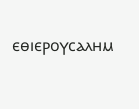ⲉⲑⲓⲉⲣⲟⲩⲥⲁⲗⲏⲙ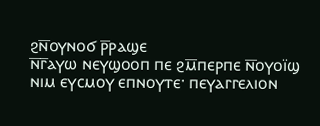ϩⲛ̅ⲟⲩⲛⲟϭ ⲣ̅ⲣⲁϣⲉ
ⲛ̅ⲅ̅ⲁⲩⲱ ⲛⲉⲩϣⲟⲟⲡ ⲡⲉ ϩⲙ̅ⲡⲉⲣⲡⲉ ⲛ̅ⲟⲩⲟⲓ̈ϣ ⲛⲓⲙ ⲉⲩⲥⲙⲟⲩ ⲉⲡⲛⲟⲩⲧⲉ· ⲡⲉⲩⲁⲅⲅⲉⲗⲓⲟⲛ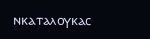ⲛⲕⲁⲧⲁⲗⲟⲩⲕⲁⲥ